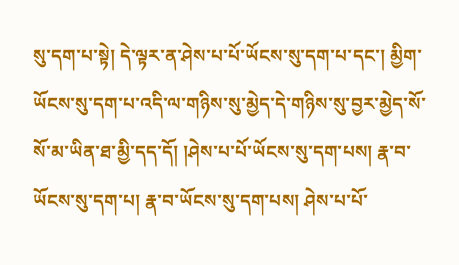སུ་དག་པ་སྟེ། དེ་ལྟར་ན་ཤེས་པ་པོ་ཡོངས་སུ་དག་པ་དང་། མྱིག་ཡོངས་སུ་དག་པ་འདི་ལ་གཉིས་སུ་མྱེད་དེ་གཉིས་སུ་བྱར་མྱེད་སོ་སོ་མ་ཡིན་ཐ་མྱི་དད་དོ། །ཤེས་པ་པོ་ཡོངས་སུ་དག་པས། རྣ་བ་ཡོངས་སུ་དག་པ། རྣ་བ་ཡོངས་སུ་དག་པས། ཤེས་པ་པོ་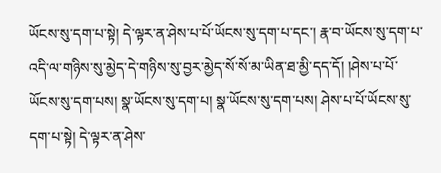ཡོངས་སུ་དག་པ་སྟེ། དེ་ལྟར་ན་ཤེས་པ་པོ་ཡོངས་སུ་དག་པ་དང་། རྣ་བ་ཡོངས་སུ་དག་པ་འདི་ལ་གཉིས་སུ་མྱེད་དེ་གཉིས་སུ་བྱར་མྱེད་སོ་སོ་མ་ཡིན་ཐ་མྱི་དད་དོ། །ཤེས་པ་པོ་ཡོངས་སུ་དག་པས། སྣ་ཡོངས་སུ་དག་པ། སྣ་ཡོངས་སུ་དག་པས། ཤེས་པ་པོ་ཡོངས་སུ་དག་པ་སྟེ། དེ་ལྟར་ན་ཤེས་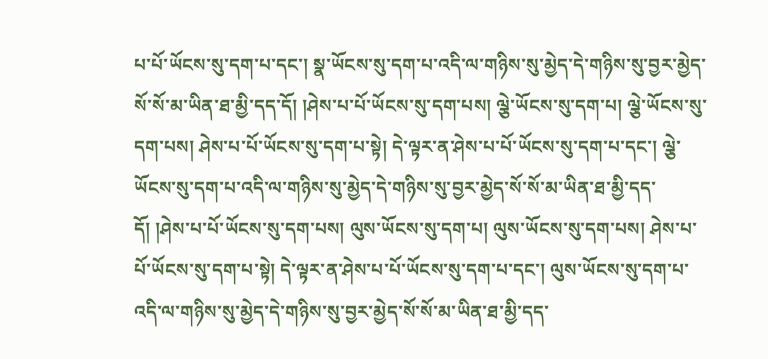པ་པོ་ཡོངས་སུ་དག་པ་དང་། སྣ་ཡོངས་སུ་དག་པ་འདི་ལ་གཉིས་སུ་མྱེད་དེ་གཉིས་སུ་བྱར་མྱེད་སོ་སོ་མ་ཡིན་ཐ་མྱི་དད་དོ། །ཤེས་པ་པོ་ཡོངས་སུ་དག་པས། ལྕེ་ཡོངས་སུ་དག་པ། ལྕེ་ཡོངས་སུ་དག་པས། ཤེས་པ་པོ་ཡོངས་སུ་དག་པ་སྟེ། དེ་ལྟར་ན་ཤེས་པ་པོ་ཡོངས་སུ་དག་པ་དང་། ལྕེ་ཡོངས་སུ་དག་པ་འདི་ལ་གཉིས་སུ་མྱེད་དེ་གཉིས་སུ་བྱར་མྱེད་སོ་སོ་མ་ཡིན་ཐ་མྱི་དད་དོ། །ཤེས་པ་པོ་ཡོངས་སུ་དག་པས། ལུས་ཡོངས་སུ་དག་པ། ལུས་ཡོངས་སུ་དག་པས། ཤེས་པ་པོ་ཡོངས་སུ་དག་པ་སྟེ། དེ་ལྟར་ན་ཤེས་པ་པོ་ཡོངས་སུ་དག་པ་དང་། ལུས་ཡོངས་སུ་དག་པ་འདི་ལ་གཉིས་སུ་མྱེད་དེ་གཉིས་སུ་བྱར་མྱེད་སོ་སོ་མ་ཡིན་ཐ་མྱི་དད་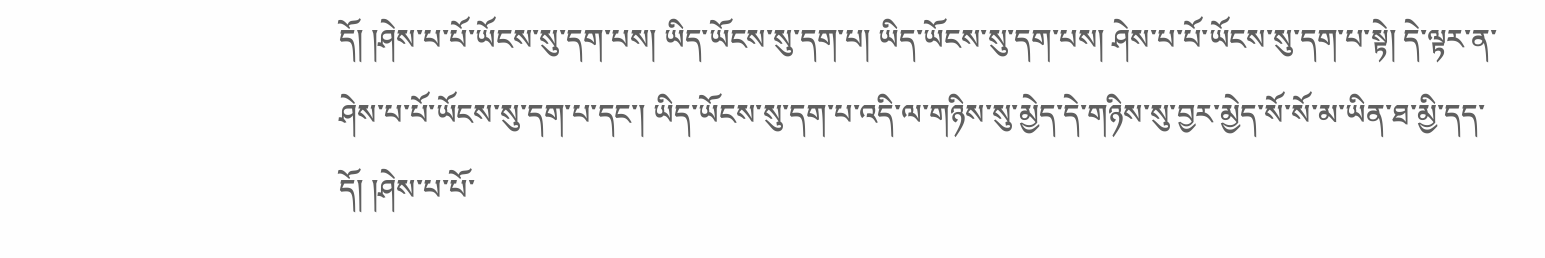དོ། །ཤེས་པ་པོ་ཡོངས་སུ་དག་པས། ཡིད་ཡོངས་སུ་དག་པ། ཡིད་ཡོངས་སུ་དག་པས། ཤེས་པ་པོ་ཡོངས་སུ་དག་པ་སྟེ། དེ་ལྟར་ན་ཤེས་པ་པོ་ཡོངས་སུ་དག་པ་དང་། ཡིད་ཡོངས་སུ་དག་པ་འདི་ལ་གཉིས་སུ་མྱེད་དེ་གཉིས་སུ་བྱར་མྱེད་སོ་སོ་མ་ཡིན་ཐ་མྱི་དད་དོ། །ཤེས་པ་པོ་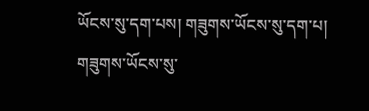ཡོངས་སུ་དག་པས། གཟུགས་ཡོངས་སུ་དག་པ། གཟུགས་ཡོངས་སུ་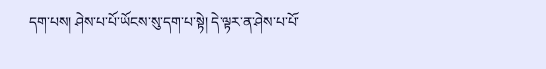དག་པས། ཤེས་པ་པོ་ཡོངས་སུ་དག་པ་སྟེ། དེ་ལྟར་ན་ཤེས་པ་པོ་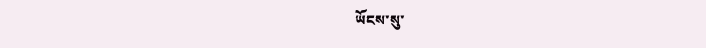ཡོངས་སུ་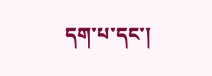དག་པ་དང་།